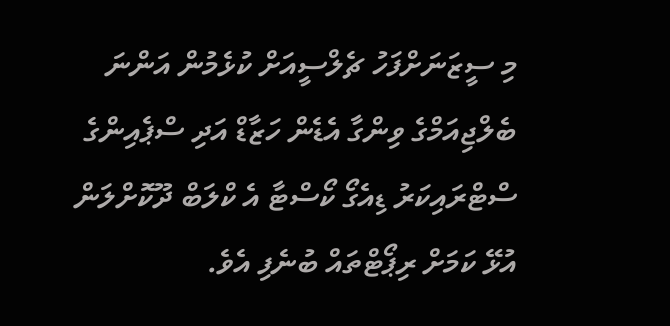މި ސީޒަނަށްފަހު ޗެލްސީއަށް ކުޅެމުން އަންނަ ބެލްޖިއަމްގެ ވިންގާ އެޑެން ހަޒާޑް އަދި ސްޕެއިންގެ ސްޓްރައިކަރު ޑިއެގޯ ކޯސްޓާ އެ ކްލަބް ދޫކޮށްލަން އުޅޭ ކަމަށް ރިޕޯޓްތައް ބުނެފި އެވެ.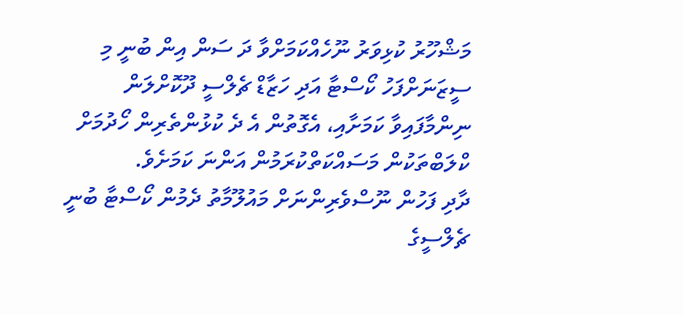މަޝްހޫރު ކުޅިވަރު ނޫހެއްކަމަށްވާ ދަ ސަން އިން ބުނީ މި ސީޒަނަށްފަހު ކޯސްޓާ އަދި ހަޒާޑް ޗެލްސީ ދޫކޮށްލަން ނިންމާފައިވާ ކަމަށާއި، އެގޮތުން އެ ދެ ކުޅުންތެރިން ހޯދުމަށް ކްލަބްތަކުން މަސައްކަތްކުރަމުން އަންނަ ކަމަށެވެ.
ދާދި ފަހުން ނޫސްވެރިންނަށް މައުލޫމާތު ދެމުން ކޯސްޓާ ބުނީ ޗެލްސީގެ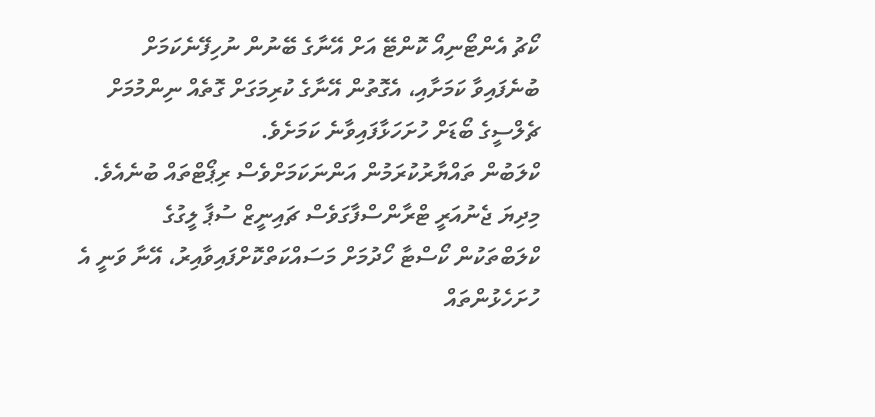ކޯޗު އެންޓޯނިއޯ ކޮންޓޭ އަށް އޭނާގެ ބޭނުން ނުހިފޭނެކަމަށް ބުނެފައިވާ ކަމަށާއި، އެގޮތުން އޭނާގެ ކުރިމަގަށް ގޮތެއް ނިންމުމަށް ޗެލްސީގެ ބޯޑަށް ހުށަހަޅާފައިވާނެ ކަމަށެވެ.
ކްލަބުން ތައްޔާރުކުރަމުން އަންނަކަމަށްވެސް ރިޕޯޓްތައް ބުނެއެވެ.
މިދިޔަ ޖެނުއަރީ ޓްރާންސްފާގަވެސް ޗައިނީޒް ސުޕާ ލީގުގެ ކްލަބްތަކުން ކޯސްޓާ ހޯދުމަށް މަސައްކަތްކޮށްފައިވާއިރު، އޭނާ ވަނީ އެ ހުށަހެޅުންތައް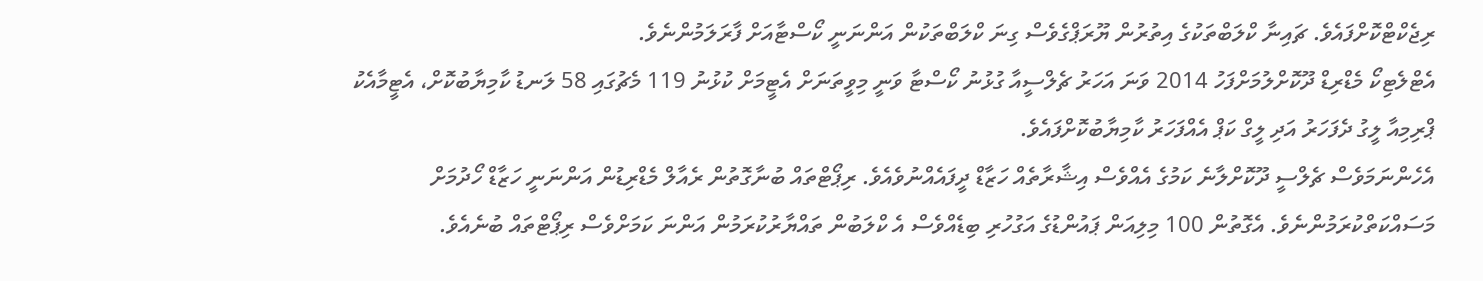ރިޖެކްޓްކޮށްފައެވެ. ޗައިނާ ކްލަބްތަކުގެ އިތުރުން ޔޫރަޕްގެވެސް ގިނަ ކްލަބްތަކުން އަންނަނީ ކޯސްޓާއަށް ފާރަލަމުންނެވެ.
އެޓްލެޓިކޯ މެޑްރިޑް ދޫކޮށްލުމަށްފަހު 2014 ވަނަ އަހަރު ޗެލްސީއާ ގުޅުނު ކޯސްޓާ ވަނީ މިވީތަނަށް އެޓީމަށް ކުޅުނު 119 މެޗުގައި 58 ލަނޑު ކާމިޔާބުކޮށް، އެޓީމާއެކު ޕްރިމިއާ ލީގު ދެފަހަރު އަދި ލީގް ކަޕް އެއްފަހަރު ކާމިޔާބުކޮށްފައެވެ.
އެހެންނަމަވެސް ޗެލްސީ ދޫކޮށްލާނެ ކަމުގެ އެއްވެސް އިޝާރާތެއް ހަޒާޑް ދީފައެއްނުވެއެވެ. ރިޕޯޓްތައް ބުނާގޮތުން ރެއާލް މެޑްރިޑުން އަންނަނީ ހަޒާޑް ހޯދުމަށް މަސައްކަތްކުރަމުންނެވެ. އެގޮތުން 100 މިލިއަން ޕައުންޑުގެ އަގުހުރި ބިޑެއްވެސް އެ ކްލަބުން ތައްޔާރުކުރަމުން އަންނަ ކަމަށްވެސް ރިޕޯޓްތައް ބުނެއެވެ.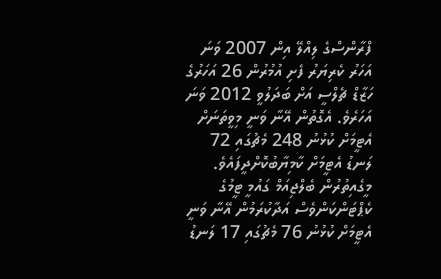ފްރާންސްގެ ލިއްލޭ އިން 2007 ވަނަ އަހަރު ކެރިޔަރު ފެށި އުމުރުން 26 އަހަރުގެ ހަޒާޑް ޗެލްސީ އަށް ބަދަލުވީ 2012 ވަނަ އަހަރެވެ. އެގޮތުން އޭނާ ވަނީ މިވީތަނަށް އެޓީމަށް ކުޅުނު 248 މެޗުގައި 72 ލަނޑު އެޓީމަށް ކާމިޔާބުކޮށްދީފައެވެ.
މީގެއިތުރުން ބެލްޖިއަމް ގައުމީ ޓީމުގެ ކެޕްޓަންކަންވެސް އަދާކުރަމުން އޭނާ ވަނީ އެޓީމަށް ކުޅުނު 76 މެޗުގައި 17 ލަނޑު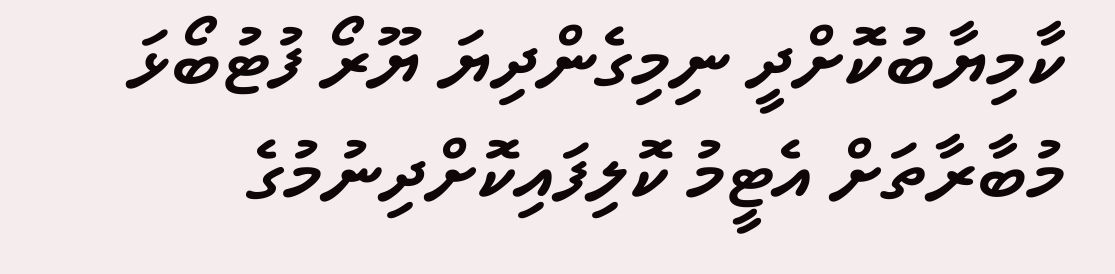ކާމިޔާބުކޮށްދީ ނިމިގެންދިޔަ ޔޫރޯ ފުޓުބޯޅަ މުބާރާތަށް އެޓީމު ކޮލިފައިކޮށްދިނުމުގެ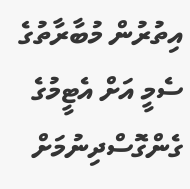އިތުރުން މުބާރާތުގެ ސެމީ އަށް އެޓީމުގެ ގެންގޮސްދިނުމަށް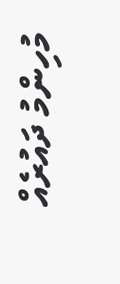މުހިންމު ދައުރެއް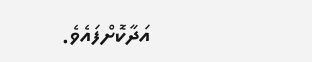އަދާކޮށްފައެވެ.